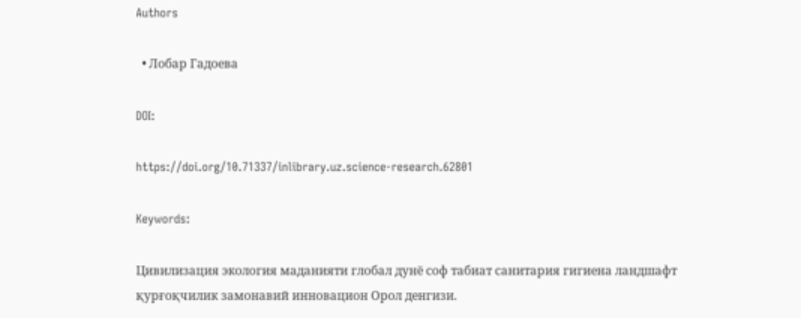Authors

  • Лобар Гадоева

DOI:

https://doi.org/10.71337/inlibrary.uz.science-research.62801

Keywords:

Цивилизация экология маданияти глобал дунё соф табиат санитария гигиена ландшафт қурғоқчилик замонавий инновацион Орол денгизи.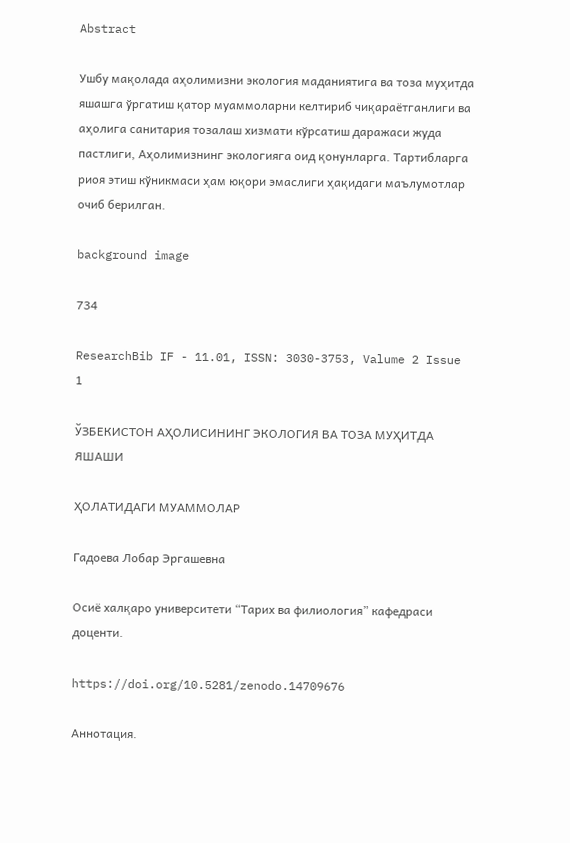Abstract

Ушбу мақолада aҳолимизни экология маданиятига ва тоза муҳитда яшашга ўргатиш қатор муаммоларни келтириб чиқараётганлиги ва аҳолига санитария тозалаш хизмати кўрсатиш даражаси жуда пастлиги, Аҳолимизнинг экологияга оид қонунларга. Тартибларга риоя этиш кўникмаси ҳам юқори эмаслиги ҳақидаги маълумотлар очиб берилган.

background image

734

ResearchBib IF - 11.01, ISSN: 3030-3753, Valume 2 Issue 1

ЎЗБЕКИСТОН АҲОЛИСИНИНГ ЭКОЛОГИЯ ВА ТОЗА МУҲИТДА ЯШАШИ

ҲОЛАТИДАГИ МУАММОЛАР

Гадоева Лобар Эргашевна

Осиё халқаро университети “Тарих ва филиология” кафедраси доценти.

https://doi.org/10.5281/zenodo.14709676

Аннотация.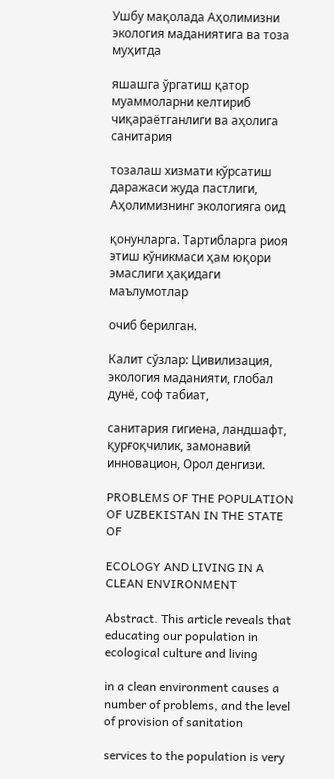Ушбу мақолада Аҳолимизни экология маданиятига ва тоза муҳитда

яшашга ўргатиш қатор муаммоларни келтириб чиқараётганлиги ва аҳолига санитария

тозалаш хизмати кўрсатиш даражаси жуда пастлиги, Аҳолимизнинг экологияга оид

қонунларга. Тартибларга риоя этиш кўникмаси ҳам юқори эмаслиги ҳақидаги маълумотлар

очиб берилган.

Калит сўзлар: Цивилизация, экология маданияти, глобал дунё, соф табиат,

санитария гигиена, ландшафт, қурғоқчилик, замонавий инновацион, Орол денгизи.

PROBLEMS OF THE POPULATION OF UZBEKISTAN IN THE STATE OF

ECOLOGY AND LIVING IN A CLEAN ENVIRONMENT

Abstract. This article reveals that educating our population in ecological culture and living

in a clean environment causes a number of problems, and the level of provision of sanitation

services to the population is very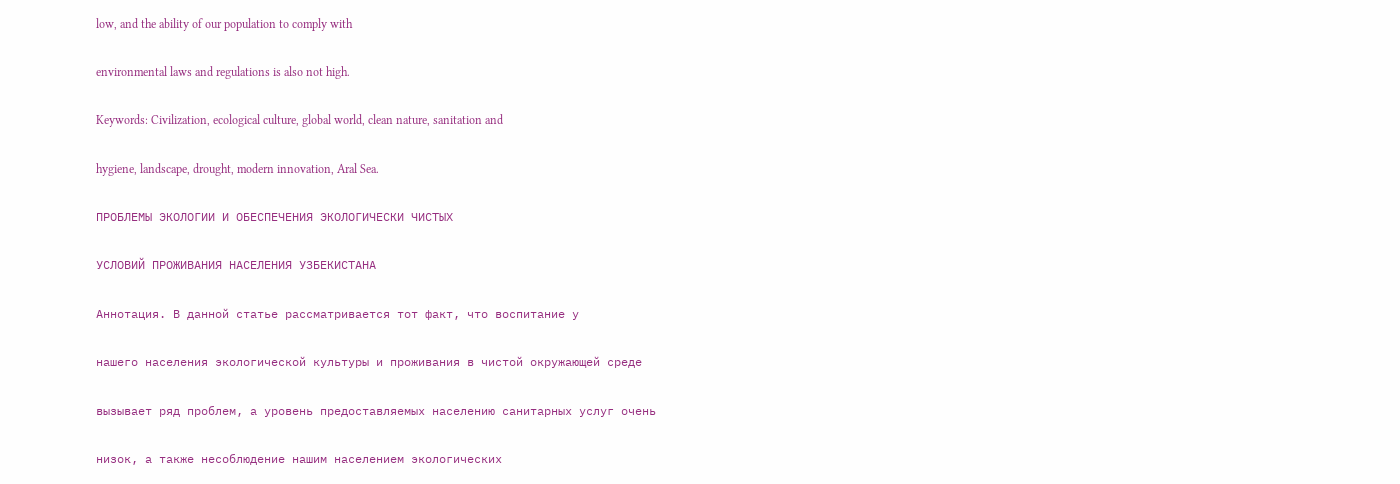low, and the ability of our population to comply with

environmental laws and regulations is also not high.

Keywords: Civilization, ecological culture, global world, clean nature, sanitation and

hygiene, landscape, drought, modern innovation, Aral Sea.

ПРОБЛЕМЫ ЭКОЛОГИИ И ОБЕСПЕЧЕНИЯ ЭКОЛОГИЧЕСКИ ЧИСТЫХ

УСЛОВИЙ ПРОЖИВАНИЯ НАСЕЛЕНИЯ УЗБЕКИСТАНА

Аннотация. В данной статье рассматривается тот факт, что воспитание у

нашего населения экологической культуры и проживания в чистой окружающей среде

вызывает ряд проблем, а уровень предоставляемых населению санитарных услуг очень

низок, а также несоблюдение нашим населением экологических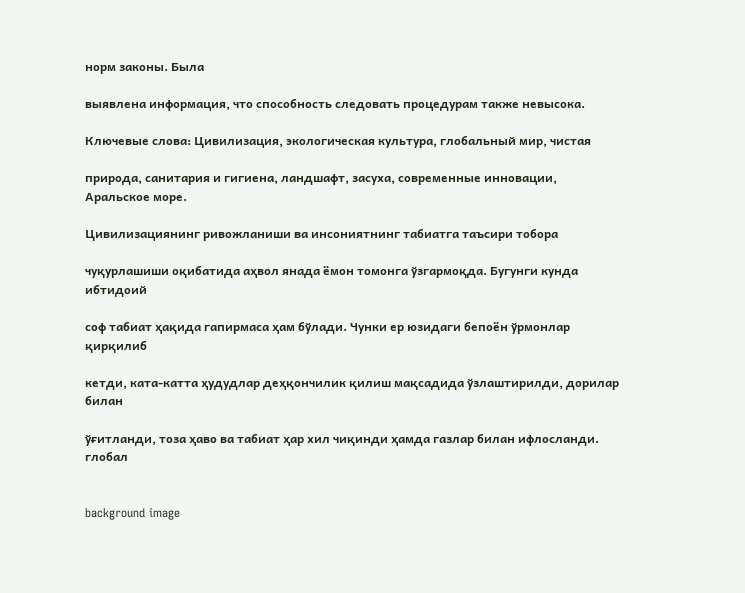норм законы. Была

выявлена информация, что способность следовать процедурам также невысока.

Ключевые слова: Цивилизация, экологическая культура, глобальный мир, чистая

природа, санитария и гигиена, ландшафт, засуха, современные инновации, Аральское море.

Цивилизациянинг ривожланиши ва инсониятнинг табиатга таъсири тобора

чуқурлашиши оқибатида аҳвол янада ёмон томонга ўзгармоқда. Бугунги кунда ибтидоий

соф табиат ҳақида гапирмаса ҳам бўлади. Чунки ер юзидаги бепоён ўрмонлар қирқилиб

кетди, ката-катта ҳудудлар деҳқончилик қилиш мақсадида ўзлаштирилди, дорилар билан

ўғитланди, тоза ҳаво ва табиат ҳар хил чиқинди ҳамда газлар билан ифлосланди. глобал


background image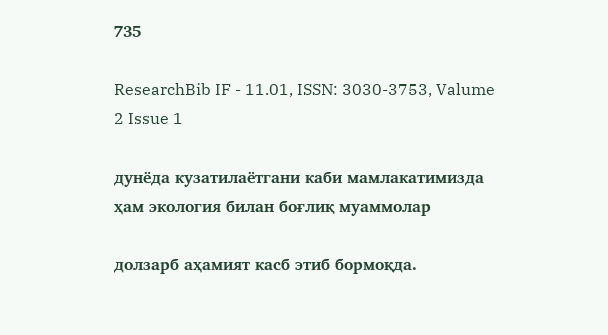735

ResearchBib IF - 11.01, ISSN: 3030-3753, Valume 2 Issue 1

дунёда кузатилаётгани каби мамлакатимизда ҳам экология билан боғлиқ муаммолар

долзарб аҳамият касб этиб бормоқда.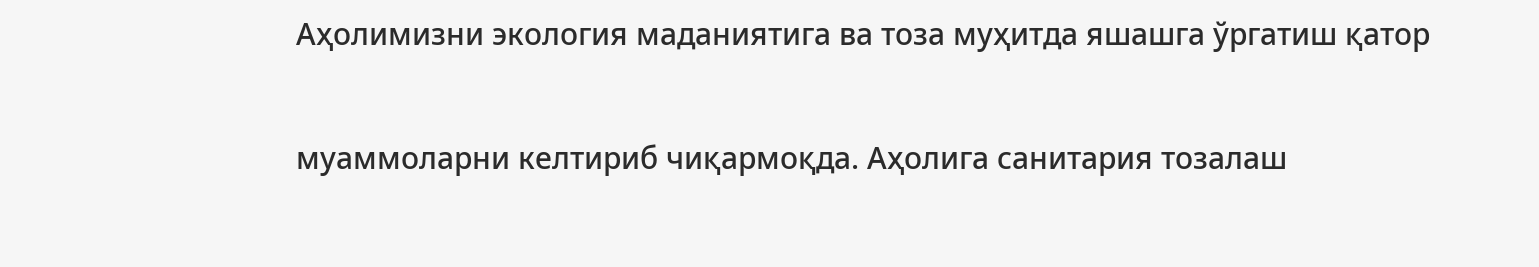Аҳолимизни экология маданиятига ва тоза муҳитда яшашга ўргатиш қатор

муаммоларни келтириб чиқармоқда. Аҳолига санитария тозалаш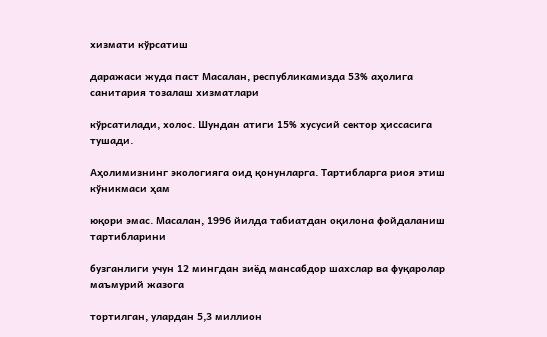хизмати кўрсатиш

даражаси жуда паст Масалан, республикамизда 53% аҳолига санитария тозалаш хизматлари

кўрсатилади, холос. Шундан атиги 15% хусусий сектор ҳиссасига тушади.

Аҳолимизнинг экологияга оид қонунларга. Тартибларга риоя этиш кўникмаси ҳам

юқори эмас. Масалан, 1996 йилда табиатдан оқилона фойдаланиш тартибларини

бузганлиги учун 12 мингдан зиёд мансабдор шахслар ва фуқаролар маъмурий жазога

тортилган, улардан 5,3 миллион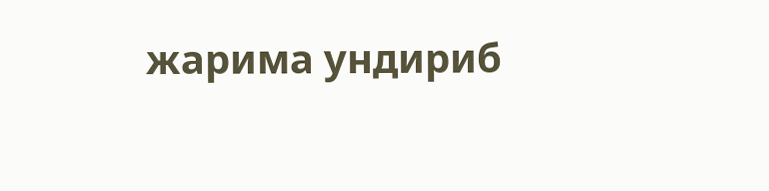жарима ундириб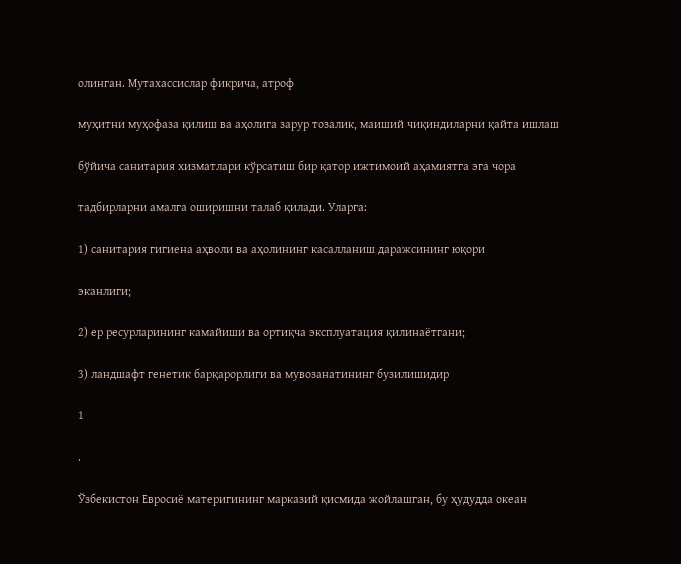олинган. Мутахассислар фикрича, атроф

муҳитни муҳофаза қилиш ва аҳолига зарур тозалик, маиший чиқиндиларни қайта ишлаш

бўйича санитария хизматлари кўрсатиш бир қатор ижтимоий аҳамиятга эга чора

тадбирларни амалга оширишни талаб қилади. Уларга:

1) санитария гигиена аҳволи ва аҳолининг касалланиш даражсининг юқори

эканлиги;

2) ер ресурларининг камайиши ва ортиқча эксплуатация қилинаётгани;

3) ландшафт генетик барқарорлиги ва мувозанатининг бузилишидир

1

.

Ўзбекистон Евросиё материгининг марказий қисмида жойлашган, бу ҳудудда океан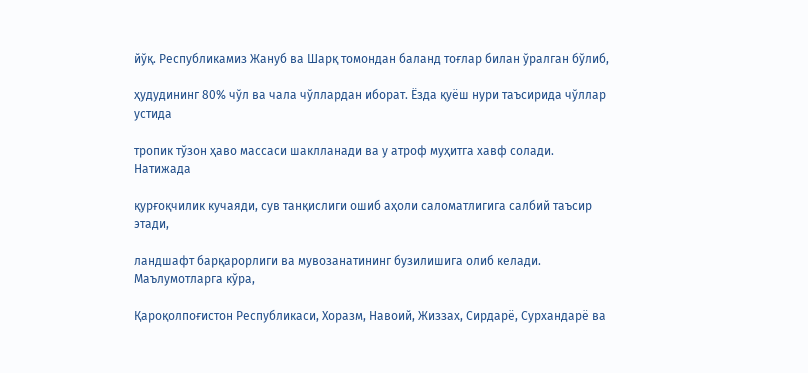йўқ. Республикамиз Жануб ва Шарқ томондан баланд тоғлар билан ўралган бўлиб,

ҳудудининг 80% чўл ва чала чўллардан иборат. Ёзда қуёш нури таъсирида чўллар устида

тропик тўзон ҳаво массаси шаклланади ва у атроф муҳитга хавф солади. Натижада

қурғоқчилик кучаяди, сув танқислиги ошиб аҳоли саломатлигига салбий таъсир этади,

ландшафт барқарорлиги ва мувозанатининг бузилишига олиб келади. Маълумотларга кўра,

Қароқолпоғистон Республикаси, Хоразм, Навоий, Жиззах, Сирдарё, Сурхандарё ва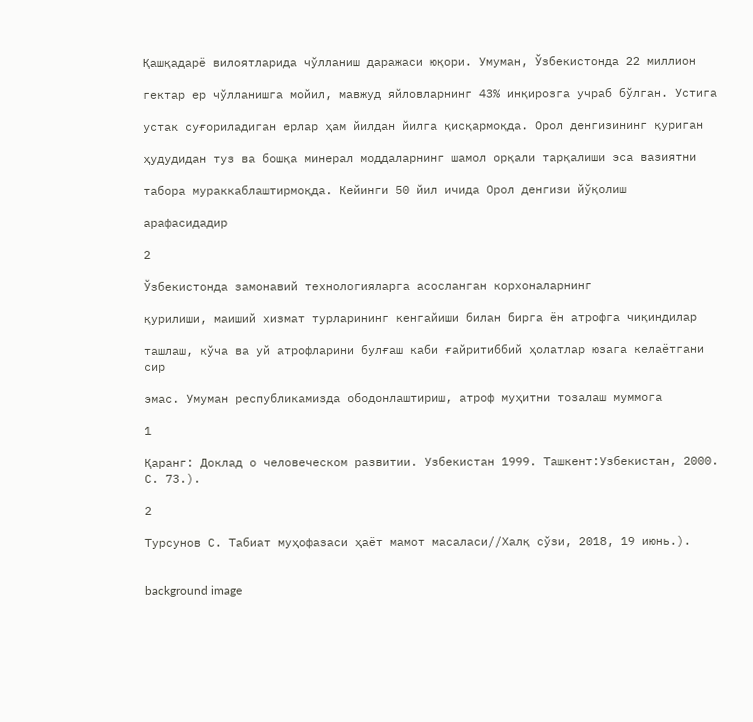Қашқадарё вилоятларида чўлланиш даражаси юқори. Умуман, Ўзбекистонда 22 миллион

гектар ер чўлланишга мойил, мавжуд яйловларнинг 43% инқирозга учраб бўлган. Устига

устак суғориладиган ерлар ҳам йилдан йилга қисқармоқда. Орол денгизининг қуриган

ҳудудидан туз ва бошқа минерал моддаларнинг шамол орқали тарқалиши эса вазиятни

табора мураккаблаштирмоқда. Кейинги 50 йил ичида Орол денгизи йўқолиш

арафасидадир

2

Ўзбекистонда замонавий технологияларга асосланган корхоналарнинг

қурилиши, маиший хизмат турларининг кенгайиши билан бирга ён атрофга чиқиндилар

ташлаш, кўча ва уй атрофларини булғаш каби ғайритиббий ҳолатлар юзага келаётгани сир

эмас. Умуман республикамизда ободонлаштириш, атроф муҳитни тозалаш муммога

1

Қаранг: Доклад о человеческом развитии. Узбекистан 1999. Ташкент:Узбекистан, 2000. С. 73.).

2

Турсунов С. Табиат муҳофазаси ҳаёт мамот масаласи//Халқ сўзи, 2018, 19 июнь.).


background image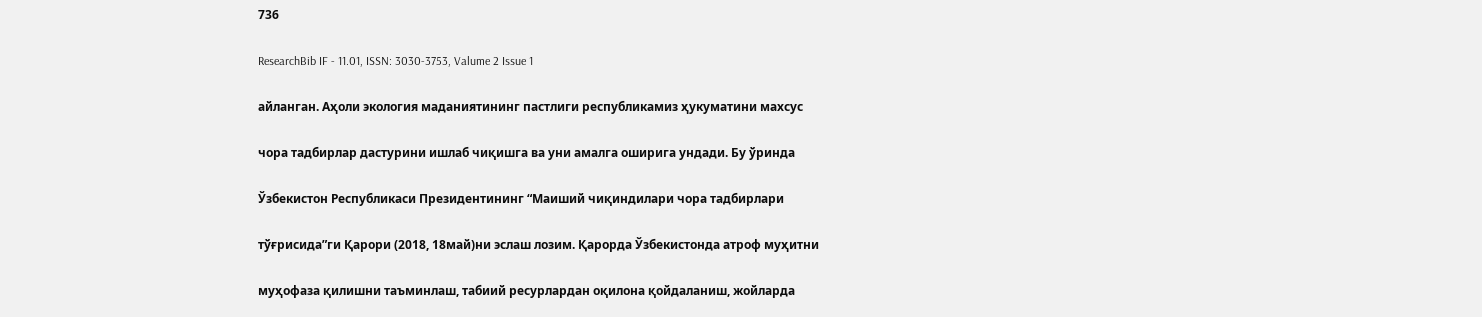736

ResearchBib IF - 11.01, ISSN: 3030-3753, Valume 2 Issue 1

айланган. Аҳоли экология маданиятининг пастлиги республикамиз ҳукуматини махсус

чора тадбирлар дастурини ишлаб чиқишга ва уни амалга оширига ундади. Бу ўринда

Ўзбекистон Республикаси Президентининг “Маиший чиқиндилари чора тадбирлари

тўғрисида”ги Қарори (2018, 18май)ни эслаш лозим. Қарорда Ўзбекистонда атроф муҳитни

муҳофаза қилишни таъминлаш, табиий ресурлардан оқилона қойдаланиш, жойларда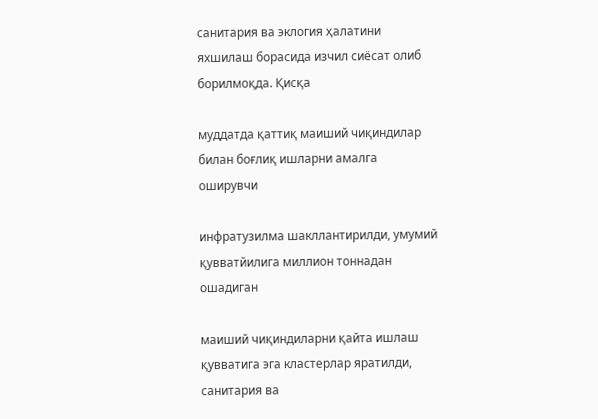санитария ва эклогия ҳалатини яхшилаш борасида изчил сиёсат олиб борилмоқда. Қисқа

муддатда қаттиқ маиший чиқиндилар билан боғлиқ ишларни амалга оширувчи

инфратузилма шакллантирилди, умумий қувватйилига миллион тоннадан ошадиган

маиший чиқиндиларни қайта ишлаш қувватига эга кластерлар яратилди, санитария ва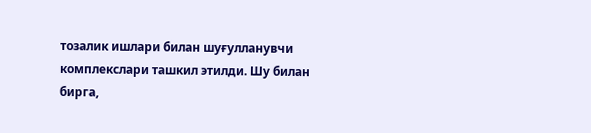тозалик ишлари билан шуғулланувчи комплекслари ташкил этилди. Шу билан бирга,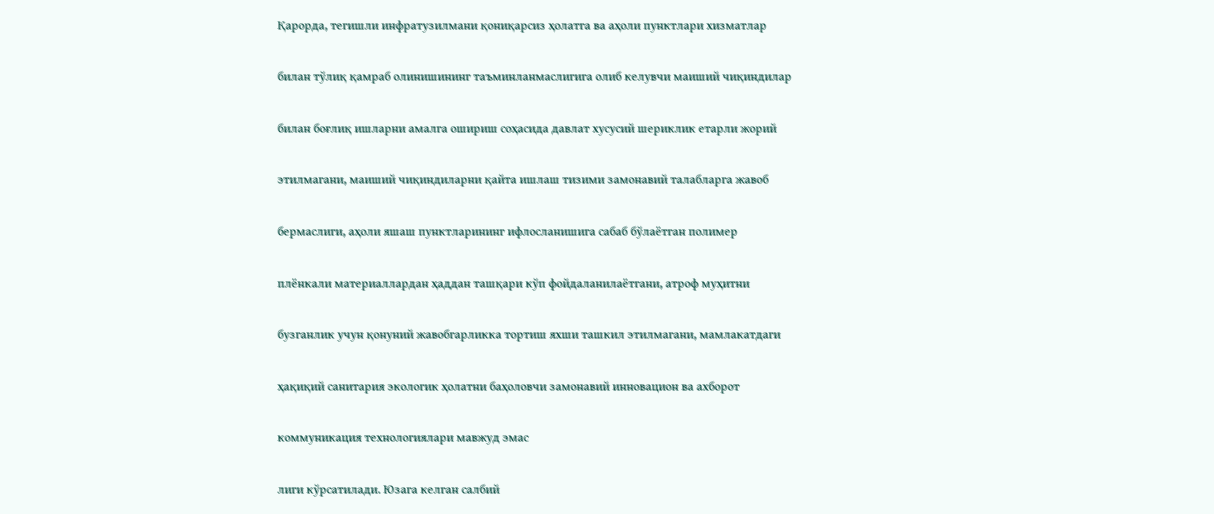Қарорда, тегишли инфратузилмани қониқарсиз ҳолатга ва аҳоли пунктлари хизматлар

билан тўлиқ қамраб олинишининг таъминланмаслигига олиб келувчи маиший чиқиндилар

билан боғлиқ ишларни амалга ошириш соҳасида давлат хусусий шериклик етарли жорий

этилмагани, маиший чиқиндиларни қайта ишлаш тизими замонавий талабларга жавоб

бермаслиги, аҳоли яшаш пунктларининг ифлосланишига сабаб бўлаётган полимер

плёнкали материаллардан ҳаддан ташқари кўп фойдаланилаётгани, атроф муҳитни

бузганлик учун қонуний жавобгарликка тортиш яхши ташкил этилмагани, мамлакатдаги

ҳақиқий санитария экологик ҳолатни баҳоловчи замонавий инновацион ва ахборот

коммуникация технологиялари мавжуд эмас

лиги кўрсатилади. Юзага келган салбий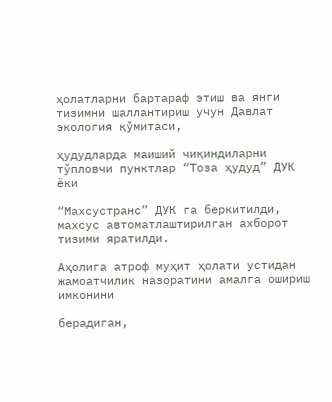ҳолатларни бартараф этиш ва янги тизимни шаллантириш учун Давлат экология қўмитаси,

ҳудудларда маиший чиқиндиларни тўпловчи пунктлар “Тоза ҳудуд” ДУК ёки

“Махсустранс” ДУК га беркитилди, махсус автоматлаштирилган ахборот тизими яратилди.

Аҳолига атроф муҳит ҳолати устидан жамоатчилик назоратини амалга ошириш имконини

берадиган,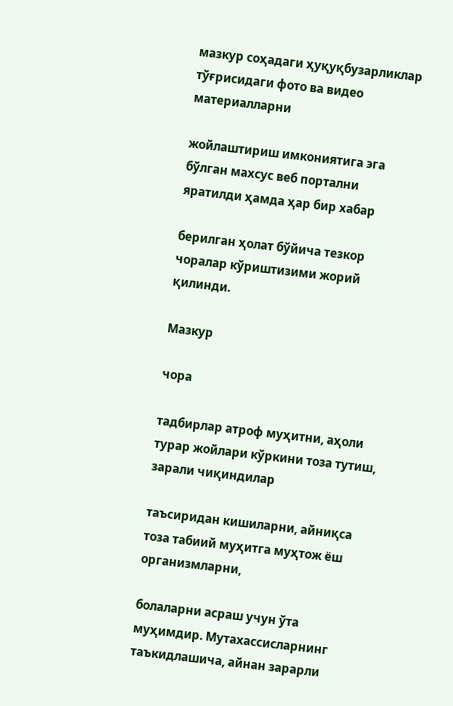мазкур соҳадаги ҳуқуқбузарликлар тўғрисидаги фото ва видео материалларни

жойлаштириш имкониятига эга бўлган махсус веб портални яратилди ҳамда ҳар бир хабар

берилган ҳолат бўйича тезкор чоралар кўриштизими жорий қилинди.

Мазкур

чора

тадбирлар атроф муҳитни, аҳоли турар жойлари кўркини тоза тутиш, зарали чиқиндилар

таъсиридан кишиларни, айниқса тоза табиий муҳитга муҳтож ёш организмларни,

болаларни асраш учун ўта муҳимдир. Мутахассисларнинг таъкидлашича, айнан зарарли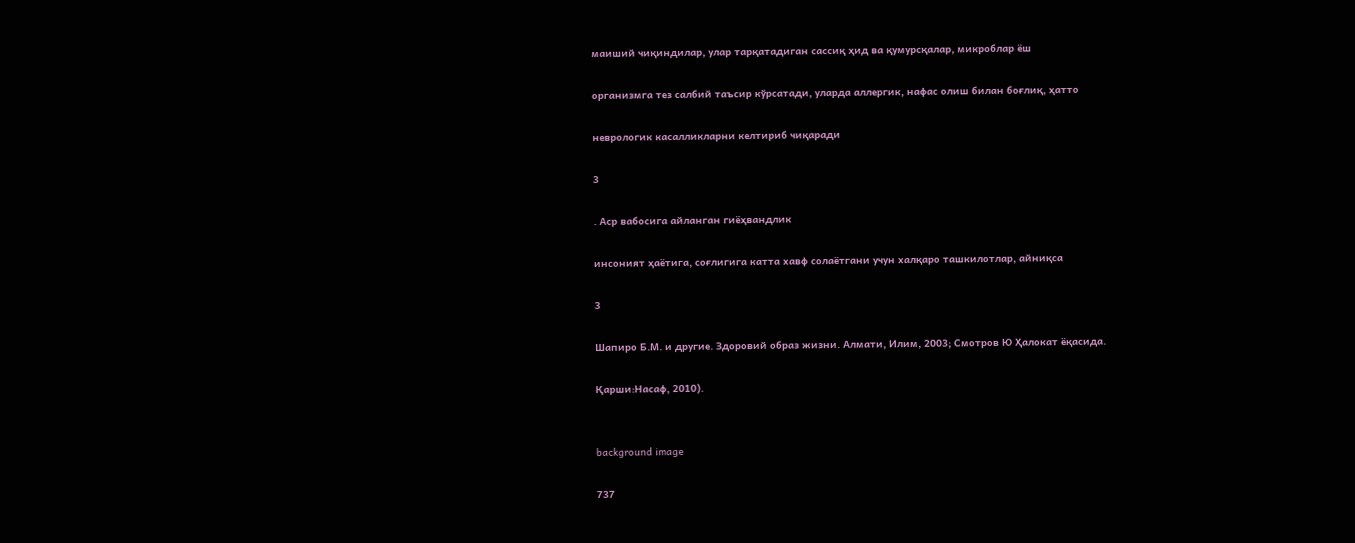маиший чиқиндилар, улар тарқатадиган сассиқ ҳид ва қумурсқалар, микроблар ёш

организмга тез салбий таъсир кўрсатади, уларда аллергик, нафас олиш билан боғлиқ, ҳатто

неврологик касалликларни келтириб чиқаради

3

. Аср вабосига айланган гиёҳвандлик

инсоният ҳаётига, соғлигига катта хавф солаётгани учун халқаро ташкилотлар, айниқса

3

Шапиро Б.М. и другие. Здоровий образ жизни. Алмати, Илим, 2003; Смотров Ю Ҳалокат ёқасида.

Қарши:Насаф, 2010).


background image

737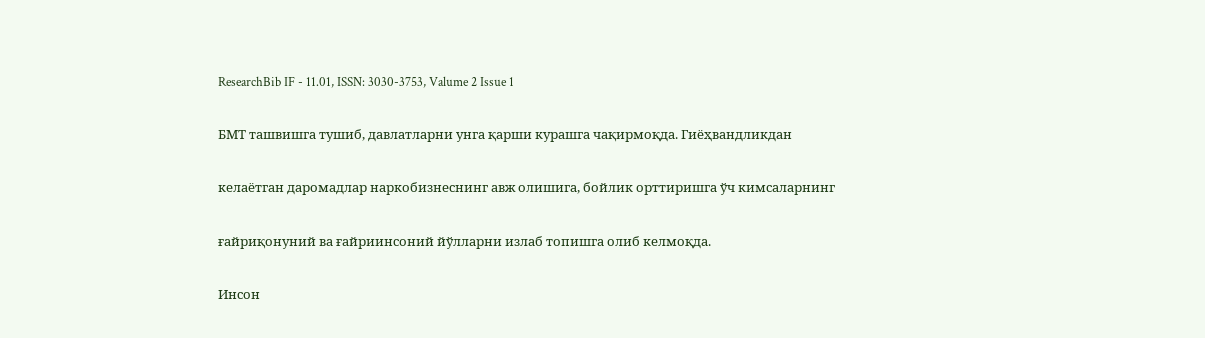ResearchBib IF - 11.01, ISSN: 3030-3753, Valume 2 Issue 1

БМТ ташвишга тушиб, давлатларни унга қарши курашга чақирмоқда. Гиёҳвандликдан

келаётган даромадлар наркобизнеснинг авж олишига, бойлик орттиришга ўч кимсаларнинг

ғайриқонуний ва ғайриинсоний йўлларни излаб топишга олиб келмоқда.

Инсон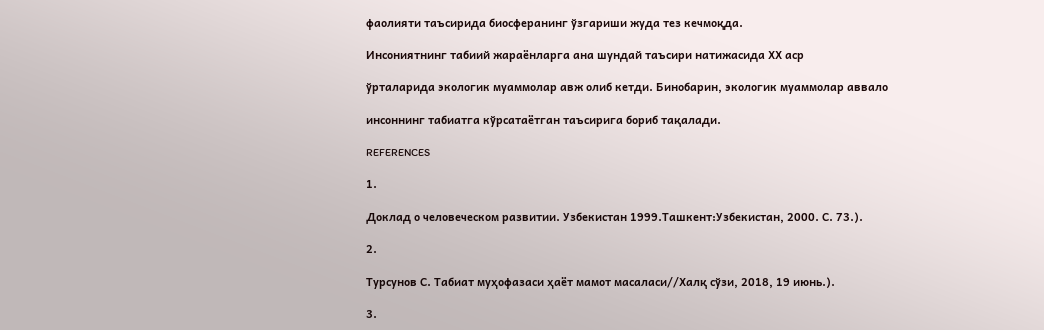фаолияти таъсирида биосферанинг ўзгариши жуда тез кечмоқда.

Инсониятнинг табиий жараёнларга ана шундай таъсири натижасида ХХ аср

ўрталарида экологик муаммолар авж олиб кетди. Бинобарин, экологик муаммолар аввало

инсоннинг табиатга кўрсатаётган таъсирига бориб тақалади.

REFERENCES

1.

Доклад о человеческом развитии. Узбекистан 1999.Ташкент:Узбекистан, 2000. С. 73.).

2.

Турсунов С. Табиат муҳофазаси ҳаёт мамот масаласи//Халқ сўзи, 2018, 19 июнь.).

3.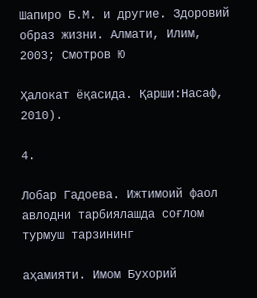Шапиро Б.М. и другие. Здоровий образ жизни. Алмати, Илим, 2003; Смотров Ю

Ҳалокат ёқасида. Қарши:Насаф, 2010).

4.

Лобар Гадоева. Ижтимоий фаол авлодни тарбиялашда соғлом турмуш тарзининг

аҳамияти. Имом Бухорий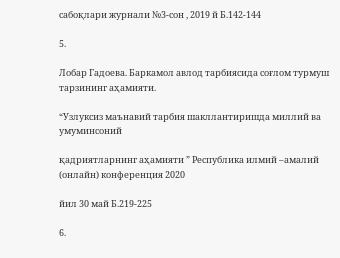сабоқлари журнали №3-сон , 2019 й Б.142-144

5.

Лобар Гадоева. Баркамол авлод тарбиясида соғлом турмуш тарзининг аҳамияти.

“Узлуксиз маънавий тарбия шакллантиришда миллий ва умуминсоний

қадриятларнинг аҳамияти ” Республика илмий –амалий (онлайн) конференция 2020

йил 30 май Б.219-225

6.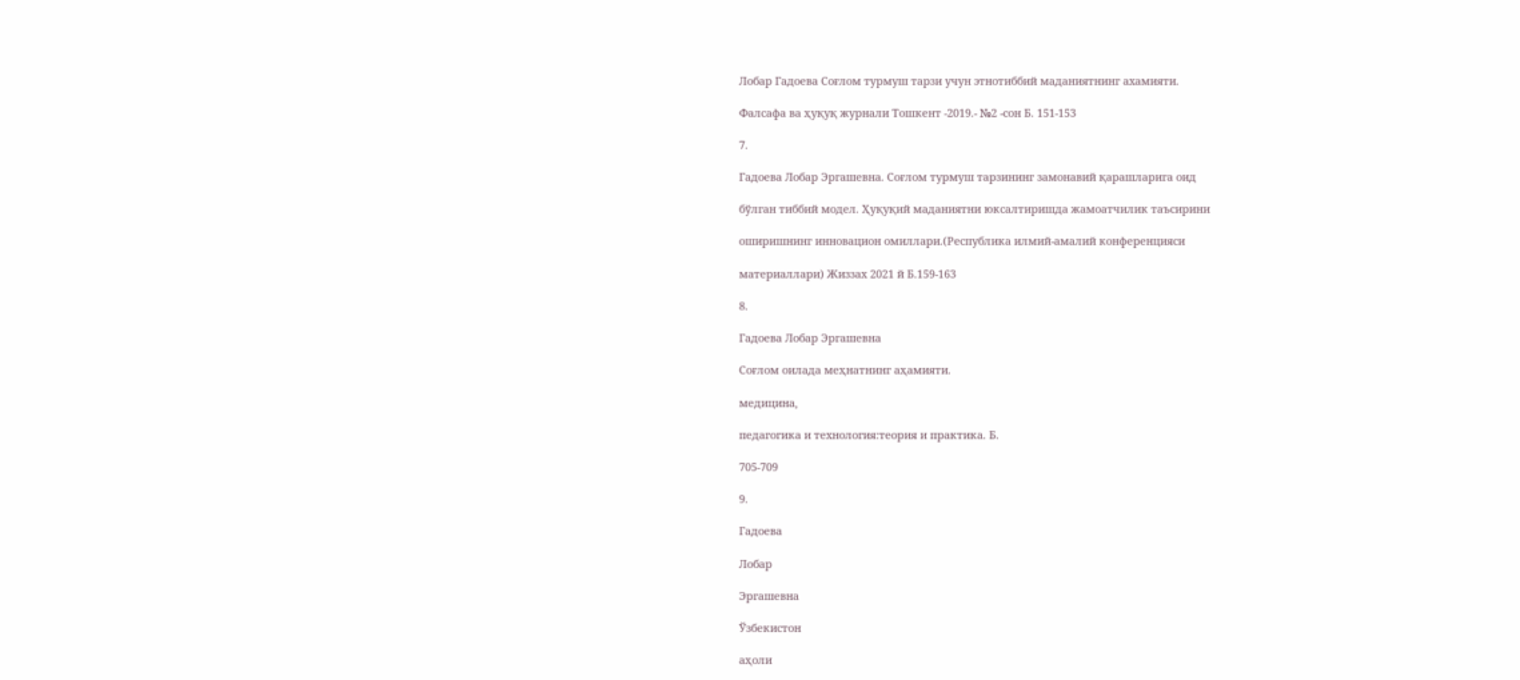Лобар Гадоева Соғлом турмуш тарзи учун этнотиббий маданиятнинг ахамияти.

Фалсафа ва ҳуқуқ журнали Тошкент -2019.- №2 -сон Б. 151-153

7.

Гадоева Лобар Эргашевна. Соғлом турмуш тарзининг замонавий қарашларига оид

бўлган тиббий модел. Ҳуқуқий маданиятни юксалтиришда жамоатчилик таъсирини

оширишнинг инновацион омиллари.(Республика илмий-амалий конференцияси

материаллари) Жиззах 2021 й Б.159-163

8.

Гадоева Лобар Эргашевна

Соғлом оилада меҳнатнинг аҳамияти.

медицина,

педагогика и технология:теория и практика. Б.

705-709

9.

Гадоева

Лобар

Эргашевна

Ўзбекистон

аҳоли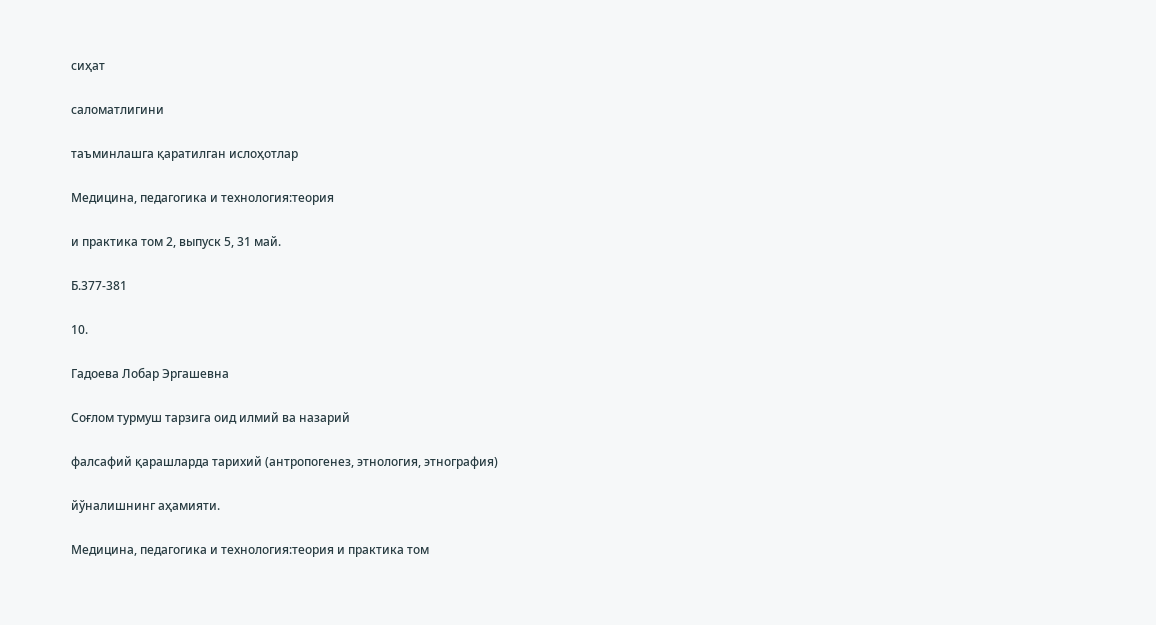сиҳат

саломатлигини

таъминлашга қаратилган ислоҳотлар

Медицина, педагогика и технология:теория

и практика том 2, выпуск 5, 31 май.

Б.377-381

10.

Гадоева Лобар Эргашевна

Соғлом турмуш тарзига оид илмий ва назарий

фалсафий қарашларда тарихий (антропогенез, этнология, этнография)

йўналишнинг аҳамияти.

Медицина, педагогика и технология:теория и практика том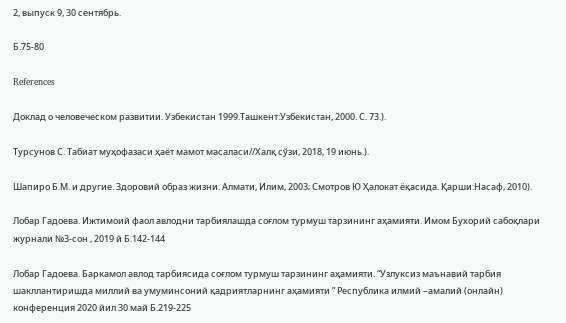2, выпуск 9, 30 сентябрь.

Б.75-80

References

Доклад о человеческом развитии. Узбекистан 1999.Ташкент:Узбекистан, 2000. С. 73.).

Турсунов С. Табиат муҳофазаси ҳаёт мамот масаласи//Халқ сўзи, 2018, 19 июнь.).

Шапиро Б.М. и другие. Здоровий образ жизни. Алмати, Илим, 2003; Смотров Ю Ҳалокат ёқасида. Қарши:Насаф, 2010).

Лобар Гадоева. Ижтимоий фаол авлодни тарбиялашда соғлом турмуш тарзининг аҳамияти. Имом Бухорий сабоқлари журнали №3-сон , 2019 й Б.142-144

Лобар Гадоева. Баркамол авлод тарбиясида соғлом турмуш тарзининг аҳамияти. “Узлуксиз маънавий тарбия шакллантиришда миллий ва умуминсоний қадриятларнинг аҳамияти ” Республика илмий –амалий (онлайн) конференция 2020 йил 30 май Б.219-225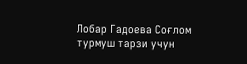Лобар Гадоева Соғлом турмуш тарзи учун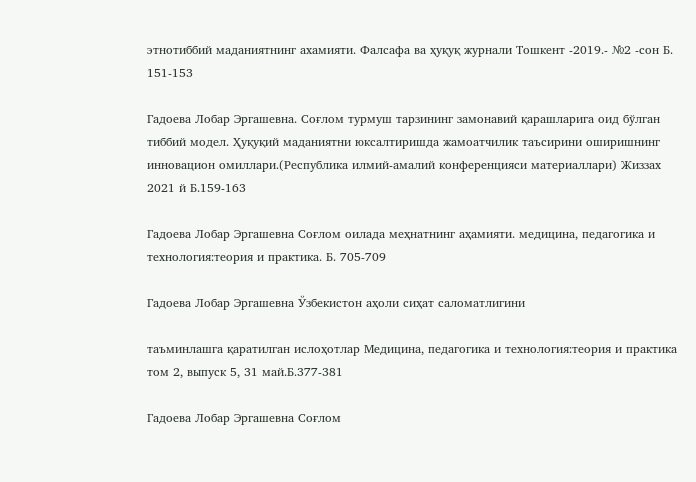этнотиббий маданиятнинг ахамияти. Фалсафа ва ҳуқуқ журнали Тошкент -2019.- №2 -сон Б. 151-153

Гадоева Лобар Эргашевна. Соғлом турмуш тарзининг замонавий қарашларига оид бўлган тиббий модел. Ҳуқуқий маданиятни юксалтиришда жамоатчилик таъсирини оширишнинг инновацион омиллари.(Республика илмий-амалий конференцияси материаллари) Жиззах 2021 й Б.159-163

Гадоева Лобар Эргашевна Соғлом оилада меҳнатнинг аҳамияти. медицина, педагогика и технология:теория и практика. Б. 705-709

Гадоева Лобар Эргашевна Ўзбекистон аҳоли сиҳат саломатлигини

таъминлашга қаратилган ислоҳотлар Медицина, педагогика и технология:теория и практика том 2, выпуск 5, 31 май.Б.377-381

Гадоева Лобар Эргашевна Соғлом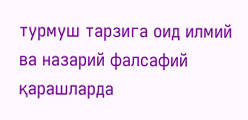турмуш тарзига оид илмий ва назарий фалсафий қарашларда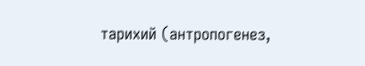тарихий (антропогенез,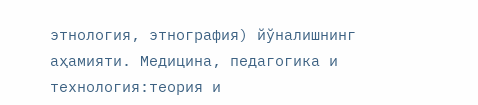этнология, этнография) йўналишнинг аҳамияти. Медицина, педагогика и технология:теория и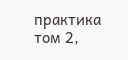практика том 2,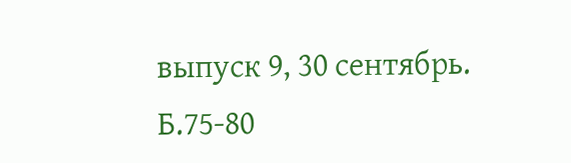выпуск 9, 30 сентябрь. Б.75-80